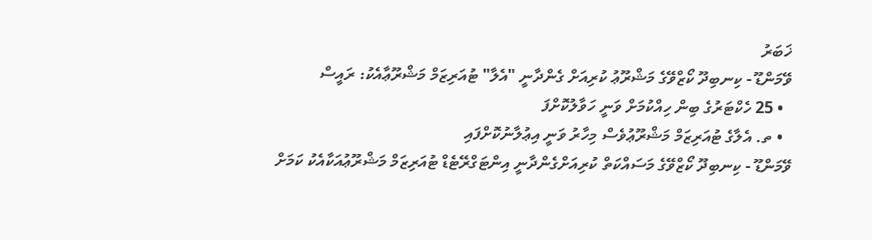ޚަބަރު
ވޭމަންޑޫ - ކިނބިދޫ ކޯޒްވޭގެ މަޝްރޫޢު ކުރިއަށް ގެންދާނީ "އެލާ" ޓުއަރިޒަމް މަޝްރޫޢާއެކު: ރައީސް
  • 25 ހެކްޓަރުގެ ބިން ހިއްކުމަށް ވަނީ ހަވާލުކޮށްފަ
  • ތ. އެލާގެ ޓުއަރިޒަމް މަޝްރޫޢުވެސް މިހާރު ވަނީ އިޢުލާނުކޮށްފައި
ވޭމަންޑޫ - ކިނބިދޫ ކޯޒްވޭގެ މަސައްކަތް ކުރިއަށްގެންދާނީ އިންޓަގްރޭޓެޑް ޓުއަރިޒަމް މަޝްރޫޢުއަކާއެކު ކަމަށް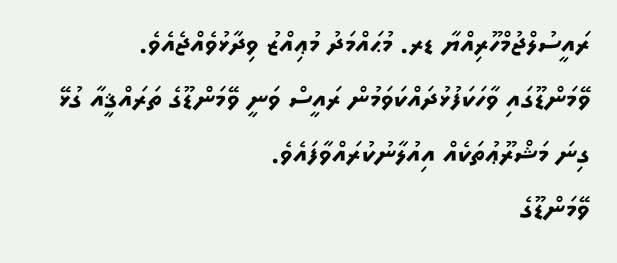ރައީސުލްޖުމްހޫރިއްޔާ ޑރ. މުޙައްމަދު މުޢިއްޒު ވިދާޅުވެއްޖެއެވެ.
ވޭމަންޑޫގައި ވާހަކަފުޅުދައްކަވަމުން ރައީސް ވަނީ ވޭމަންޑޫގެ ތަރައްޤީއާ ގުޅޭ ގިނަ މަޝްރޫޢުތަކެއް އިއުލާނުކުރައްވާފައެވެ.
ވޭމަންޑޫގެ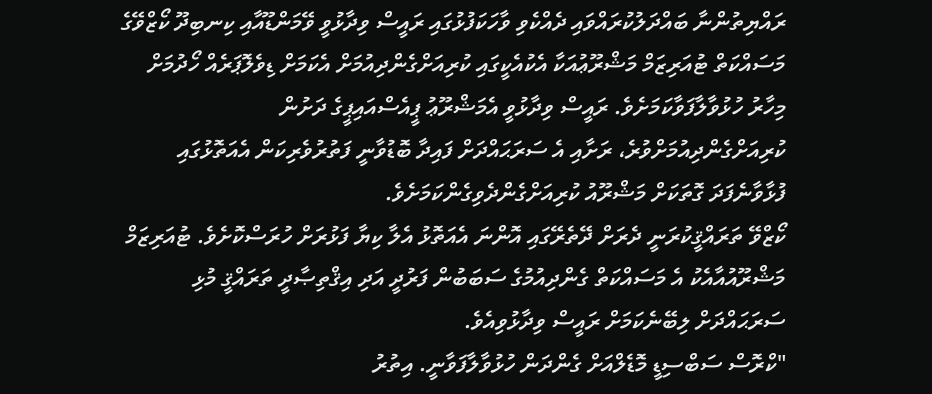ރައްޔިތުންނާ ބައްދަލުކުރައްވައި ދެއްކެވި ވާހަކަފުޅުގައި ރައީސް ވިދާޅުވީ ވޭމަންޑޫއާއި ކިނބިދޫ ކޯޒްވޭގެ މަސައްކަތް ޓުއަރިޒަމް މަޝްރޫޢުއަކާ އެކުއެކީގައި ކުރިއަށްގެންދިއުމަށް އެކަމަށް ޑިވެލޮޕަރެއް ހޯދުމަށް މިހާރު ހުޅުވާލާފަވާކަމަށެވެ. ރައީސް ވިދާޅުވީ އެމަޝްރޫޢު ޕީއެސްއައިޕީގެ ދަށުން ކުރިއަށްގެންދިއުމަށްވުރެ، ރަށާއި އެ ސަރަޙައްދަށް ފައިދާ ބޮޑުވާނީ ފަތުރުވެރިކަން އެއަތޮޅުގައި ފުޅާވާނެފަދަ ގޮތަކަށް މަޝްރޫއު ކުރިއަށްގެންދެވިގެންކަމަށެވެ.
ކޯޒްވޭ ތަރައްޤީކުރަނީ ދެރަށް ދޭތެރޭގައި އޮންނަ އެއަތޮޅު އެލާ ކިޔާ ފަޅުރަށް ހުރަސްކޮށެވެ. ޓުއަރިޒަމް މަޝްރޫއުއާއެކު އެ މަސައްކަތް ގެންދިއުމުގެ ސަބަބުން ފަރުދީ އަދި އިޤްތިޞާދީ ތަރައްޤީ މުޅި ސަރަޙައްދަށް ލިބޭނެކަމަށް ރައީސް ވިދާޅުވިއެވެ.
"ކްރޮސް ސަބްސިޑީ މޮޑެލްއަށް ގެންދަން ހުޅުވާލާފަވާނީ. އިތުރު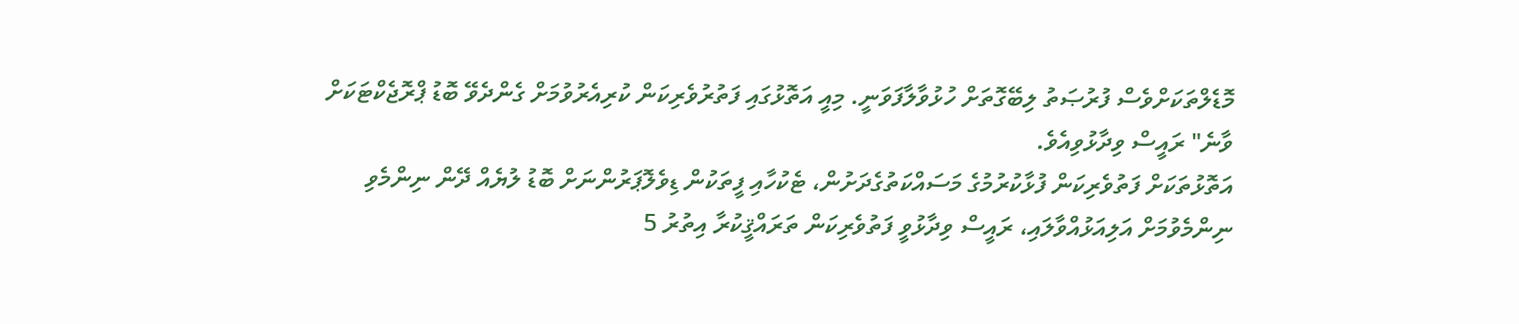މޮޑެލްތަކަށްވެސް ފުރުޞަތު ލިބޭގޮތަށް ހުޅުވާލާފަވަނީ. މިއީ އަތޮޅުގައި ފަތުރުވެރިކަން ކުރިއެރުވުމަށް ގެންދެވޭ ބޮޑު ޕްރޮޖެކްޓަކަށް ވާނެ" ރައީސް ވިދާޅުވިއެވެ.
އަތޮޅުތަކަށް ފަތުވެރިކަން ފުޅާކުރުމުގެ މަސައްކަތުގެދަށުން، ޓެކުހާއި ފީތަކުން ޑިވެލޮޕަރުންނަށް ބޮޑު ލުޔެއް ދޭން ނިންމެވި ނިންމެވުމަށް އަލިއަޅުއްވާލައި، ރައީސް ވިދާޅުވީ ފަތުވެރިކަން ތަރައްޤީކުރާ އިތުރު 5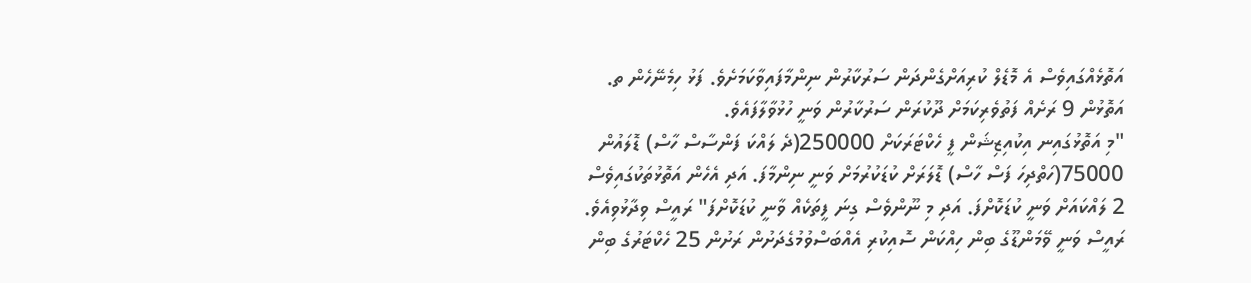އަތޮޅެއްގައިވެސް އެ މޮޑެލް ކުރިއަށްގެންދަން ސަރުކާރުން ނިންމާފައިވާކަމަށެވެ. ފަޅު ހިމެނޭހެން ތ. އަތޮޅުން 9 ރަށެއް ފަތުވެރިކަމަށް ދޫކުރަން ސަރުކާރުން ވަނީ ހުޅުވާލާފައެވެ.
"މި އަތޮޅުގައިނ އިކުއިޒިޝަން ފީ ހެކްޓަރަކަށް 250000(ދެ ލައްކަ ފަންސާސް ހާސް) ޑޮލައުން 75000(ހަތްދިހަ ފަސް ހާސް) ޑޮލަރަށް ކުޑަކުރުމަށް ވަނީ ނިންމާފަ. އަދި އެހެން އަތޮޅުތަކުގައިވެސް 2 ލައްކައަށް ވަނީ ކުޑަކޮށްފަ. އަދި މި ނޫންވެސް ގިނަ ފީތަކެއް ވާނީ ކުޑަކޮށްފަ" ރައީސް ވިދާޅުވިއެވެ.
ރައީސް ވަނީ ވޭމަންޑޫގެ ބިން ހިއްކަން ސޮއިކުރި އެއްބަސްވުމުގެދަށުން ރަށުން 25 ހެކްޓަރުގެ ބިން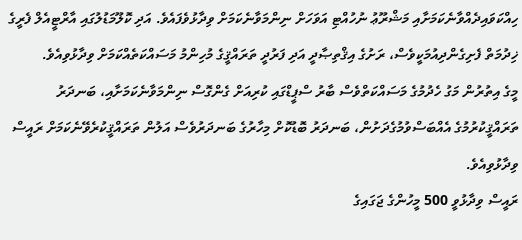ހިއްކަވައިދެއްވާނެކަމަށާއި މަޝްރޫޢު ނުހުއްޓި އަވަހަށް ނިންމަވާނެކަމަށް ވިދާޅުވެފައެވެ. އަދި ކޮލޫމަޑުލުގައި އާރްޓީއެލް ފެރީގެ ޚިދުމަތް ފެށިގެންދިއުމަކީވެސް، ރަށުގެ އިޤްތިޞާދީ އަދި ފަރުދީ ތަރައްޤީގެ މުހިންމު މަސައްކަތެއްކަމަށް ވިދާޅުވިއެވެ.
މީގެ އިތުރުން މަގު ހެދުމުގެ މަސައްކަތްވެސް ބާރު ސްޕީޑްގައި ކުރިއަށް ގެންގޮސް ނިންމަވާނެކަމަށާއި، ބަނދަރު ތަރައްޤީކުރުމުގެ އެއްބަސްވުމުގެދަށުން، ބަނދަރު ބޮޑުކޮށް މިހާރުގެ ބަނދަރުވެސް އަލުން ތަރައްޤީކުރެވޭނެކަމަށް ރައީސް ވިދާޅުވިއެވެ.
ރައީސް ވިދާޅުވީ 500 މީހުންގެ ޖަގައިގެ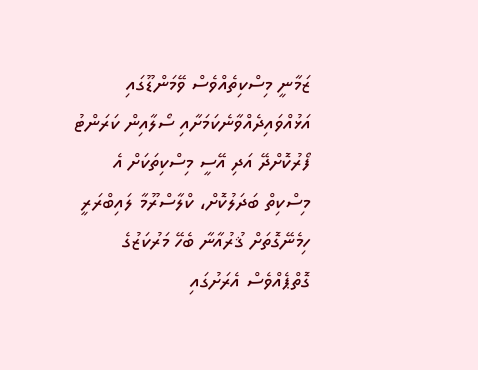ޒަމާނީ މިސްކިތެއްވެސް ވޭމަންޑޫގައި އަޅުއްވައިދެއްވާނެކަމަށާއި ސޯލާއިން ކަރަންޓު ފޯރުކޮށްދޭ އަދި އޭސީ މިސްކިތަކަށް އެ މިސްކިތް ބަދަލުކޮށް، ކްލާސްރޫމާ ލައިބްރަރީ ހިމެނޭގޮތަށް ޤުރުއާނާ ބެހޭ މަރުކަޒުގެ ގޮތްޕެއްވެސް އެރަށުގައި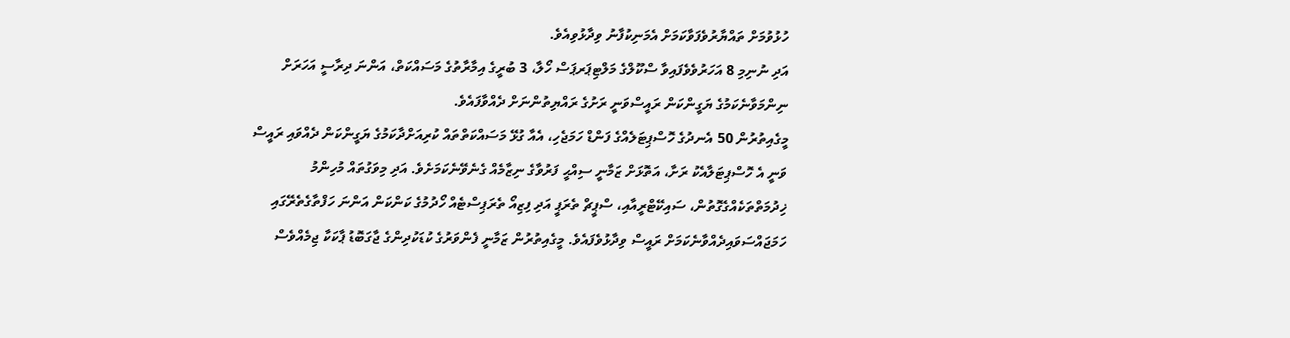ހުޅުވުމަށް ތައްޔާރުވެފަވާކަމަށް އެމަނިކުފާނު ވިދާޅުވިއެވެ.
އަދި ނުނިމި 8 އަހަރުވެވެފައިވާ ސްކޫލްގެ މަލްޓިޕަރޕަސް ހޯލާ، 3 ބުރީގެ އިމާރާތުގެ މަސައްކަތް، އަންނަ ދިރާސީ އަހަރަށް ނިންމަވާނެކަމުގެ ޔަގީންކަން ރައީސްވަނީ ރަށުގެ ރައްޔިތުންނަށް ދެއްވާފައެވެ.
މީގެއިތުރުން 50 އެނދުގެ ހޮސްޕިޓަލެއްގެ ފަންޑް ހަމަޖެހި، އެއާ ގުޅޭ މަސައްކަތްތައް ކުރިއަށްދާކަމުގެ ޔަގީންކަން ދެއްވައި ރައީސް ވަނީ އެ ހޮސްޕިޓަލާއެކު ރަށާ، އަތޮޅަށް ޒަމާނީ ސިއްޙީ ފަރުވާގެ ނިޒާމެއް ގެނެވޭނެކަމަށެވެ. އަދި މިވަގުތައް މުހިންމު ޚިދުމަތްތަކެއްގެގޮތުން، ސައިކޭޓްރީއާއި، ސްޕީޗް ތެރަޕީ އަދި ފިޒިއޯ ތެރަޕިސްޓެއް ހޯދުމުގެ ކަންކަން އަންނަ ހަފްތާގެތެރޭގައި ހަމަޖައްސަވައިދެއްވާނެކަމަށް ރައީސް ވިދާޅުވެފައެވެ. މީގެއިތުރުން ޒަމާނީ ފެންވަރުގެ ކުޑަކުދިންގެ ޖާގަބޮޑު ޕާކަކާ ޖިމެއްވެސް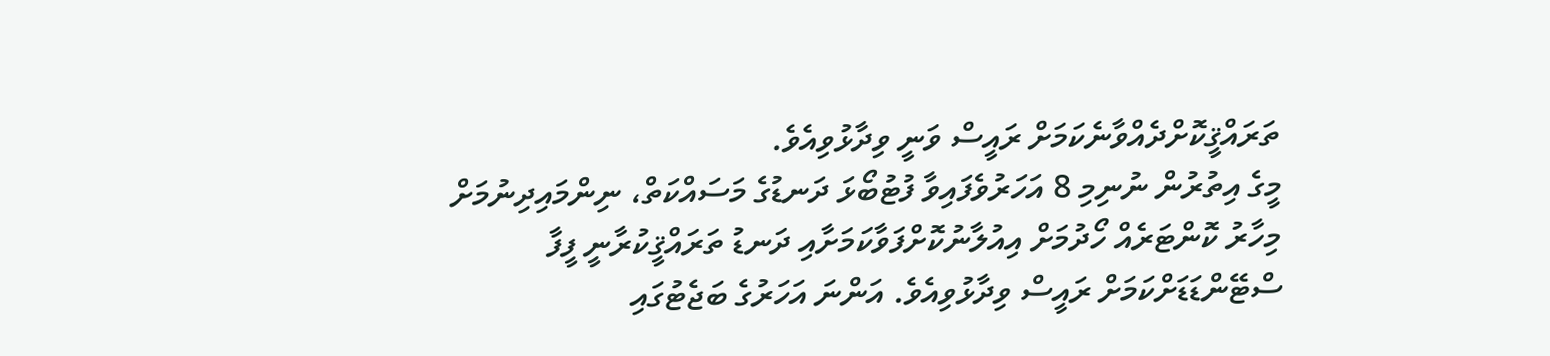ތަރައްޤީކޮށްދެއްވާނެކަމަށް ރައީސް ވަނީ ވިދާޅުވިއެވެ.
މީގެ އިތުރުން ނުނިމި 8 އަހަރުވެފައިވާ ފުޓުބޯޅަ ދަނޑުގެ މަސައްކަތް، ނިންމައިދިނުމަށް މިހާރު ކޮންޓަރެއް ހޯދުމަށް އިއުލާނުކޮށްފަވާކަމަށާއި ދަނޑު ތަރައްޤީކުރާނީ ފީފާ ސްޓޭންޑަޑަށްކަމަށް ރައީސް ވިދާޅުވިއެވެ. އަންނަ އަހަރުގެ ބަޖެޓުގައި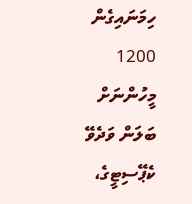ހިމަނައިގެން 1200 މީހުންނަށް ބަލަން ވަދެވޭ ކެޕޭސިޓީގެ،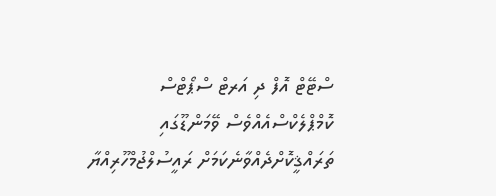ސްޓޭޓް އޮފް ދި އަރޓް ސްޕޯޓްސް ކޮމްޕްލެކްސްއެއްވެސް ވޭމަންޑޫގައި ތަރައްޤީކޮށްދެއްވާނެކަމަށް ރައީސުލްޖުމްހޫރިއްޔާ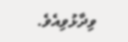ވިދާޅުވިއެވެ.